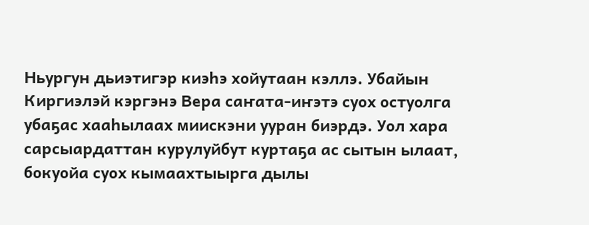Ньургун дьиэтигэр киэһэ хойутаан кэллэ. Убайын Киргиэлэй кэргэнэ Вера саҥата-иҥэтэ суох остуолга убаҕас хааһылаах миискэни ууран биэрдэ. Уол хара сарсыардаттан курулуйбут куртаҕа ас сытын ылаат, бокуойа суох кымаахтыырга дылы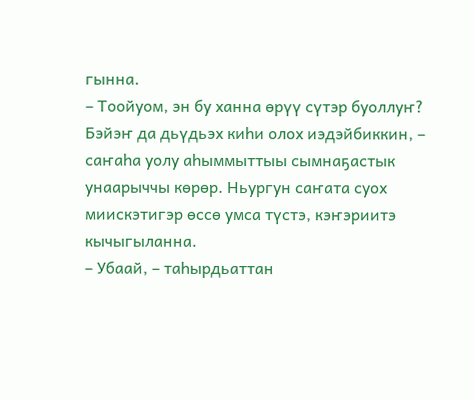гынна.
– Тоойуом, эн бу ханна өрүү сүтэр буоллуҥ? Бэйэҥ да дьүдьэх киһи олох иэдэйбиккин, – саҥаһа уолу аһыммыттыы сымнаҕастык унаарыччы көрөр. Ньургун саҥата суох миискэтигэр өссө умса түстэ, кэҥэриитэ кычыгыланна.
– Убаай, – таһырдьаттан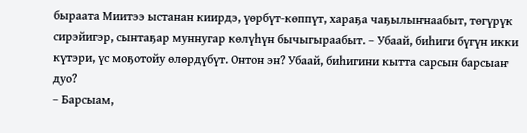быраата Миитээ ыстанан киирдэ, үөрбүт-көппүт, хараҕа чаҕылыҥнаабыт, төгүрүк сирэйигэр, сынтаҕар муннугар көлүһүн бычыгыраабыт. – Убаай, биһиги бүгүн икки күтэри, үс моҕотойу өлөрдүбүт. Онтон эн? Убаай, биһигини кытта сарсын барсыаҥ дуо?
– Барсыам,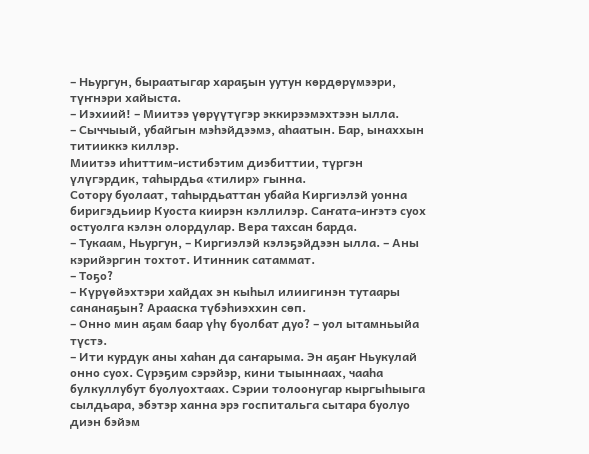– Ньургун, быраатыгар хараҕын уутун көрдөрүмээри, түҥнэри хайыста.
– Иэхиий! – Миитээ үөрүүтүгэр эккирээмэхтээн ылла.
– Сыччыый, убайгын мэһэйдээмэ, аһаатын. Бар, ынаххын титииккэ киллэр.
Миитээ иһиттим-истибэтим диэбиттии, түргэн үлүгэрдик, таһырдьа «тилир» гынна.
Сотору буолаат, таһырдьаттан убайа Киргиэлэй уонна биригэдьиир Куоста киирэн кэллилэр. Саҥата-иҥэтэ суох остуолга кэлэн олордулар. Вера тахсан барда.
– Тукаам, Ньургун, – Киргиэлэй кэлэҕэйдээн ылла. – Аны кэрийэргин тохтот. Итинник сатаммат.
– Тоҕо?
– Күрүөйэхтэри хайдах эн кыһыл илиигинэн тутаары сананаҕын? Арааска түбэһиэххин сөп.
– Онно мин аҕам баар үһү буолбат дуо? – уол ытамньыйа түстэ.
– Ити курдук аны хаһан да саҥарыма. Эн аҕаҥ Ньукулай онно суох. Сүрэҕим сэрэйэр, кини тыыннаах, чааһа булкуллубут буолуохтаах. Сэрии толоонугар кыргыһыыга сылдьара, эбэтэр ханна эрэ госпитальга сытара буолуо диэн бэйэм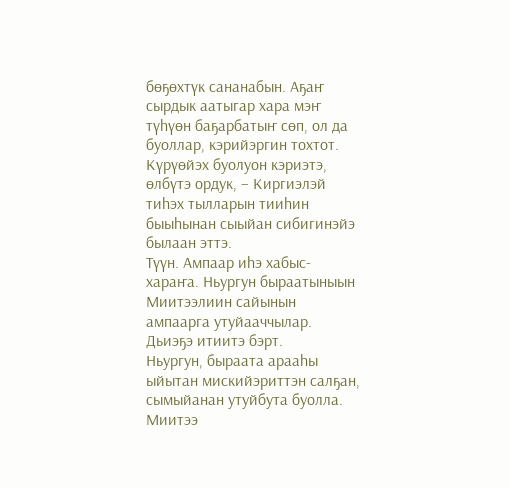бөҕөхтүк сананабын. Аҕаҥ сырдык аатыгар хара мэҥ түһүөн баҕарбатыҥ сөп, ол да буоллар, кэрийэргин тохтот. Күрүөйэх буолуон кэриэтэ, өлбүтэ ордук, – Киргиэлэй тиһэх тылларын тииһин быыһынан сыыйан сибигинэйэ былаан эттэ.
Түүн. Ампаар иһэ хабыс-хараҥа. Ньургун быраатыныын Миитээлиин сайынын ампаарга утуйааччылар. Дьиэҕэ итиитэ бэрт.
Ньургун, быраата арааһы ыйытан мискийэриттэн салҕан, сымыйанан утуйбута буолла. Миитээ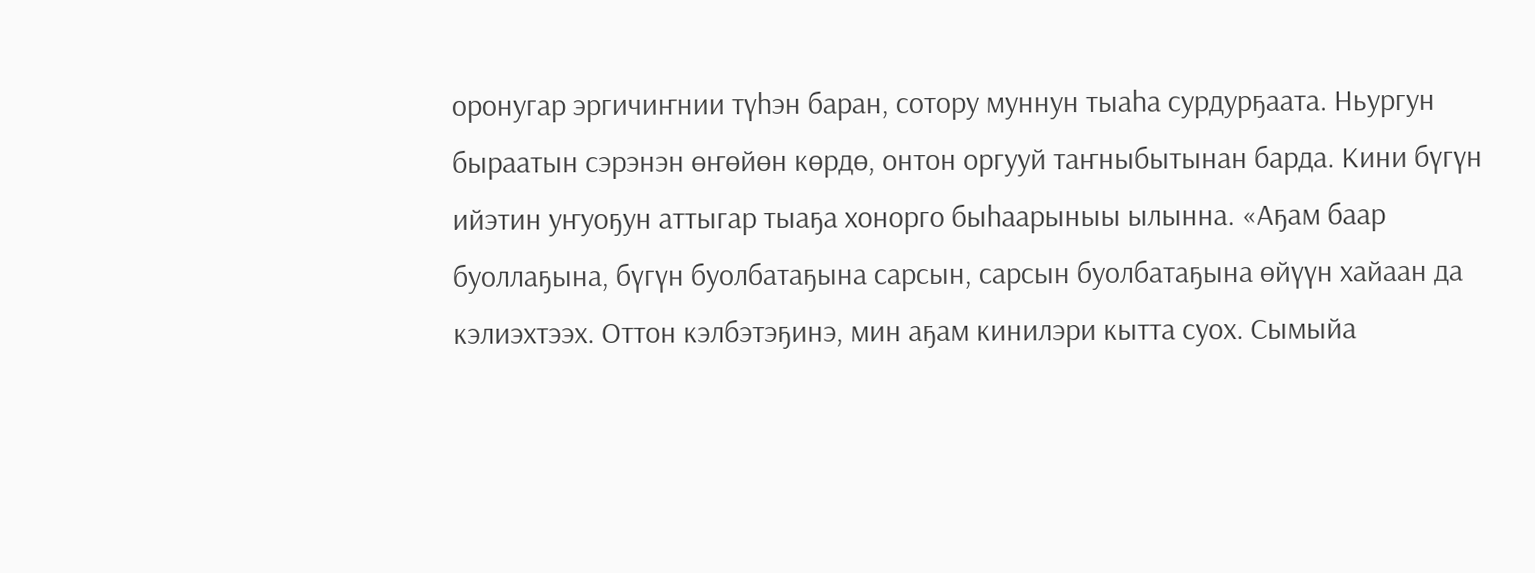оронугар эргичиҥнии түһэн баран, сотору муннун тыаһа сурдурҕаата. Ньургун быраатын сэрэнэн өҥөйөн көрдө, онтон оргууй таҥныбытынан барда. Кини бүгүн ийэтин уҥуоҕун аттыгар тыаҕа хонорго быһаарыныы ылынна. «Аҕам баар буоллаҕына, бүгүн буолбатаҕына сарсын, сарсын буолбатаҕына өйүүн хайаан да кэлиэхтээх. Оттон кэлбэтэҕинэ, мин аҕам кинилэри кытта суох. Сымыйа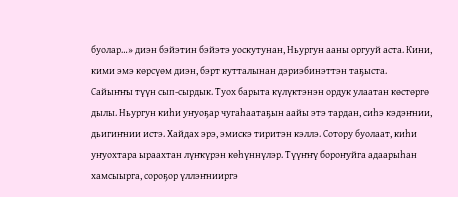буолар…» диэн бэйэтин бэйэтэ уоскутунан, Ньургун ааны оргууй аста. Кини, кими эмэ көрсүөм диэн, бэрт кутталынан дэриэбинэттэн таҕыста.
Сайыҥҥы түүн сып-сырдык. Туох барыта күлүктэнэн ордук улаатан көстөргө дылы. Ньургун киһи уҥуоҕар чугаһаатаҕын аайы этэ тардан, сиһэ кэдэҥнии, дьигиҥнии истэ. Хайдах эрэ, эмискэ тиритэн кэллэ. Сотору буолаат, киһи уҥуохтара ыраахтан лүҥкүрэн көһүннүлэр. Түүҥҥү бороҥуйга адаарыһан хамсыырга, сороҕор үллэҥнииргэ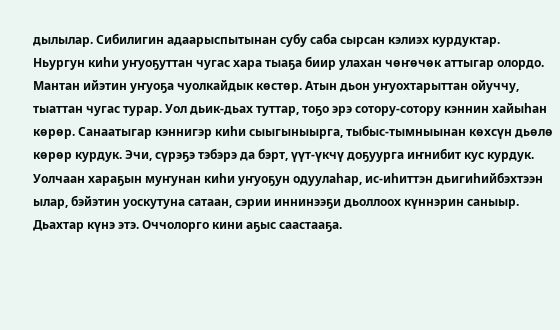дылылар. Сибилигин адаарыспытынан субу саба сырсан кэлиэх курдуктар.
Ньургун киһи уҥуоҕуттан чугас хара тыаҕа биир улахан чөҥөчөк аттыгар олордо. Мантан ийэтин уҥуоҕа чуолкайдык көстөр. Атын дьон уҥуохтарыттан ойуччу, тыаттан чугас турар. Уол дьик-дьах туттар, тоҕо эрэ сотору-сотору кэннин хайыһан көрөр. Санаатыгар кэннигэр киһи сыыгыныырга, тыбыс-тымныынан көхсүн дьөлө көрөр курдук. Эчи, сүрэҕэ тэбэрэ да бэрт, үүт-үкчү доҕуурга иҥнибит кус курдук.
Уолчаан хараҕын муҥунан киһи уҥуоҕун одуулаһар, ис-иһиттэн дьигиһийбэхтээн ылар, бэйэтин уоскутуна сатаан, сэрии иннинээҕи дьоллоох күннэрин саныыр. Дьахтар күнэ этэ. Оччолорго кини аҕыс саастааҕа.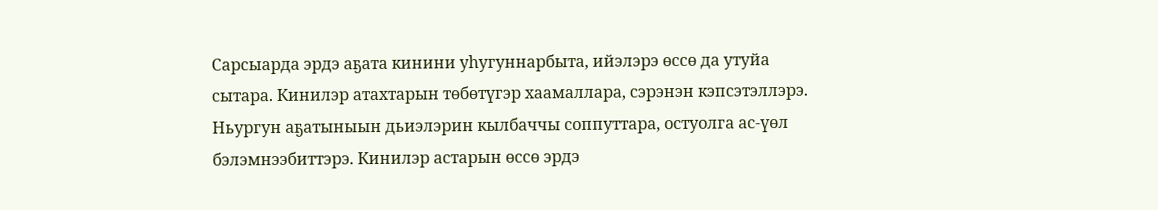Сарсыарда эрдэ аҕата кинини уһугуннарбыта, ийэлэрэ өссө да утуйа сытара. Кинилэр атахтарын төбөтүгэр хаамаллара, сэрэнэн кэпсэтэллэрэ. Ньургун аҕатыныын дьиэлэрин кылбаччы соппуттара, остуолга ас-үөл бэлэмнээбиттэрэ. Кинилэр астарын өссө эрдэ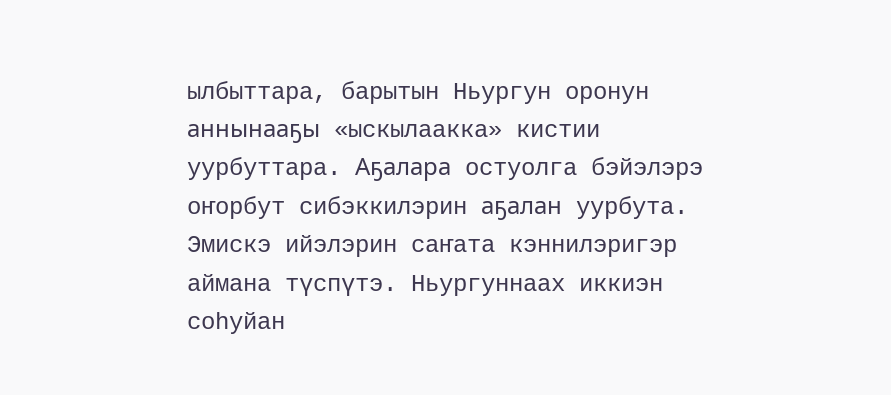ылбыттара, барытын Ньургун оронун аннынааҕы «ыскылаакка» кистии уурбуттара. Аҕалара остуолга бэйэлэрэ оҥорбут сибэккилэрин аҕалан уурбута. Эмискэ ийэлэрин саҥата кэннилэригэр аймана түспүтэ. Ньургуннаах иккиэн соһуйан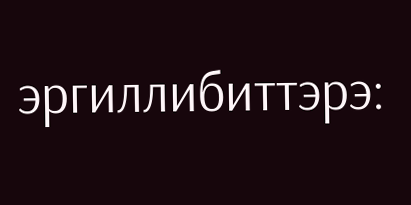эргиллибиттэрэ: